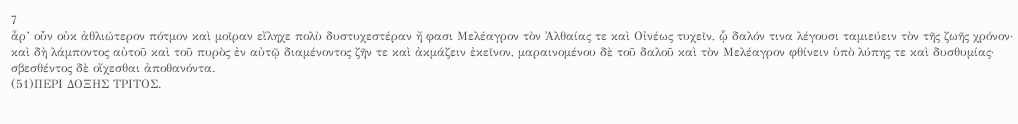7
ἆρ’ οὖν οὐκ ἀθλιώτερον πότμον καὶ μοῖραν εἴληχε πολὺ δυστυχεστέραν ἤ φασι Μελέαγρον τὸν Ἀλθαίας τε καὶ Οἰνέως τυχεῖν, ᾧ δαλόν τινα λέγουσι ταμιεύειν τὸν τῆς ζωῆς χρόνον· καὶ δὴ λάμποντος αὐτοῦ καὶ τοῦ πυρὸς ἐν αὐτῷ διαμένοντος ζῆν τε καὶ ἀκμάζειν ἐκεῖνον, μαραινομένου δὲ τοῦ δαλοῦ καὶ τὸν Μελέαγρον φθίνειν ὑπὸ λύπης τε καὶ δυσθυμίας· σβεσθέντος δὲ οἴχεσθαι ἀποθανόντα.
(51)ΠΕΡΙ ΔΟΞΗΣ ΤΡΙΤΟΣ.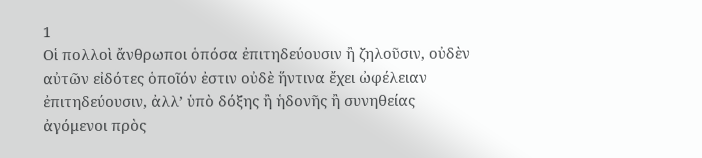1
Οἱ πολλοὶ ἄνθρωποι ὁπόσα ἐπιτηδεύουσιν ἢ ζηλοῦσιν, οὐδὲν αὐτῶν εἰδότες ὁποῖόν ἐστιν οὐδὲ ἥντινα ἔχει ὠφέλειαν ἐπιτηδεύουσιν, ἀλλ’ ὑπὸ δόξης ἢ ἡδονῆς ἢ συνηθείας ἀγόμενοι πρὸς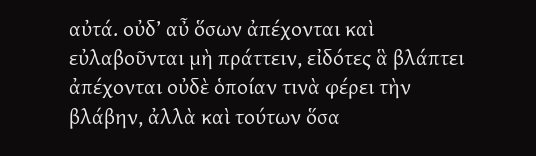αὐτά. οὐδ’ αὖ ὅσων ἀπέχονται καὶ εὐλαβοῦνται μὴ πράττειν, εἰδότες ἃ βλάπτει ἀπέχονται οὐδὲ ὁποίαν τινὰ φέρει τὴν βλάβην, ἀλλὰ καὶ τούτων ὅσα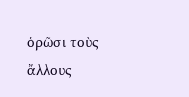ὁρῶσι τοὺς ἄλλους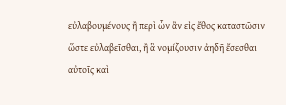εὐλαβουμένους ἢ περὶ ὧν ἂν εἰς ἔθος καταστῶσιν ὥστε εὐλαβεῖσθαι, ἢ ἃ νομίζουσιν ἀηδῆ ἔσεσθαι αὐτοῖς καὶ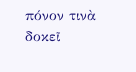πόνον τινὰ δοκεῖ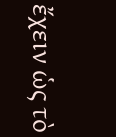ἔχειν ὡς τὸ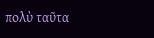πολὺ ταῦτα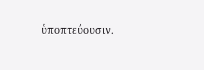ὑποπτεύουσιν.